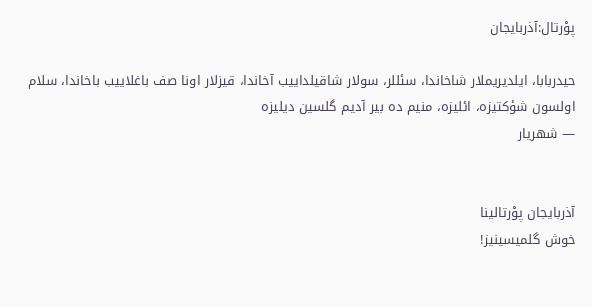پوْرتال:آذربایجان

حیدربابا، ایلدیریملار شاخاندا، سئللر، سولار شاقیلداییب آخاندا، قیزلار اونا صف باغلاییب باخاندا، سلام اولسون شؤکتیزه، ائلیزه، منیم ده بیر آدیم گلسین دیلیزه
— شهریار


آذربایجان پوْرتالینا
خوش گلمیسینیز!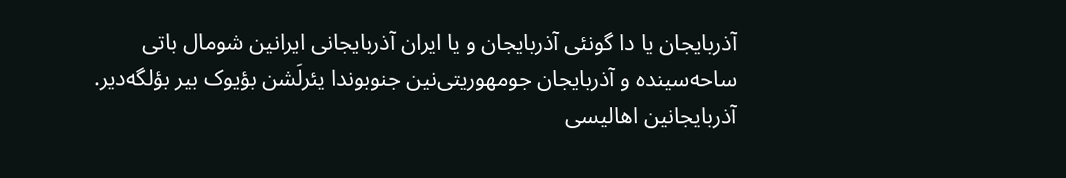آذربایجان یا دا گونئی آذربایجان و یا ایران آذربایجانی ایرانین شومال ‌باتی ساحه‌سینده و آذربایجان جومهوریتی‌نین جنوبوندا یئرلَشن بؤیوک بیر بؤلگه‌دیر. آذربایجانین اهالیسی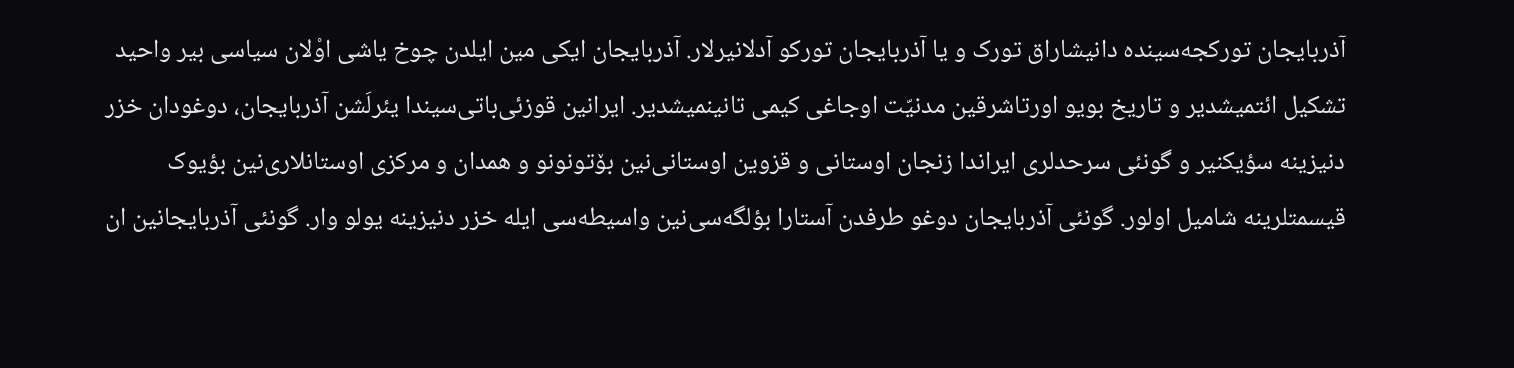آذربایجان تورکجه‌سینده دانیشاراق تورک و یا آذربایجان تورکو آدلانیرلار. آذربایجان ایکی مین ایلدن چوخ یاشی اوْلان سیاسی بیر واحید تشکیل ائتمیشدیر و تاریخ بویو اورتاشرقین مدنیّت اوجاغی کیمی تانینمیشدیر. ایرانین قوزئی‌باتی‌سیندا یئرلَشن آذربایجان، دوغودان خزر دنیزینه سؤیکنیر و گونئی سرحدلری ایراندا زنجان اوستانی و قزوین اوستانی‌نین بۆتونونو و همدان و مرکزی اوستانلاری‌نین بؤیوک قیسمتلرینه شامیل اولور. گونئی آذربایجان دوغو طرفدن آستارا بؤلگه‌سی‌نین واسیطه‌سی ایله خزر دنیزینه یولو وار. گونئی آذربایجانین ان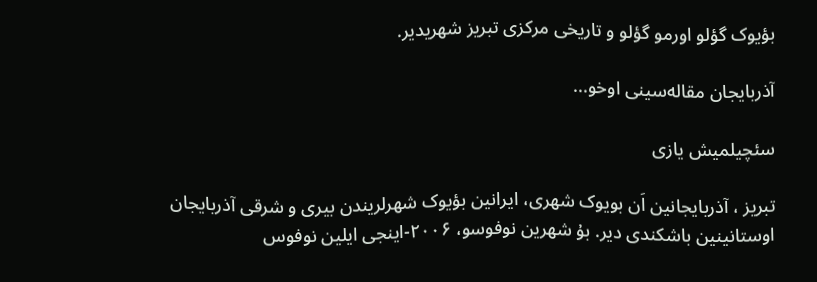بؤیوک گؤلو اورمو گؤلو و تاریخی مرکزی تبریز شهریدیر.

آذربایجان مقاله‌سینی اوخو...

سئچیلمیش یازی

تبریز ، آذربایجانین اَن بویوک شهری، ایرانین بؤیوک شهرلریندن بیری و شرقی آذربایجان اوستانینین باشکندی دیر. بۇ شهرین نوفوسو، ۲۰۰۶-اينجی ایلين نوفوس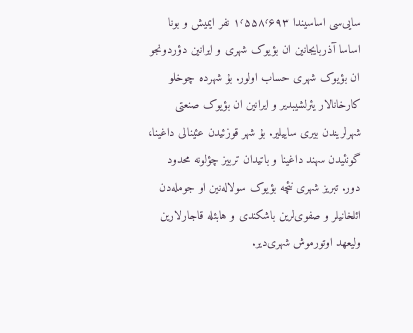سایی‌سی اساسيندا ۱٬۵۵۸٬۶۹۳ نفر ايميش و بونا اساسا آذربایجانین ان بؤیوک شهری و ایرانین دؤردونجو ان بؤیوک شهری حساب اولور. بۇ شهرده چوخلو کارخانالار یئرلشیبدیر و ایرانین ان بؤیوک صنعتی شهرلریندن بیری ساییلیر. بۇ شهر قوزئیدن عئینالی داغینا، گونئیدن سهند داغینا و باتیدان تربیز چؤلونه محدود دور. تبریز شهری نئچه بؤیوک سولاله‌نین او جومله‌دن ائلخانیلر و صفوی‌لرین باشکندی و هابئله قاجارلارین ولیعهد اوتورموش شهری‌دیر.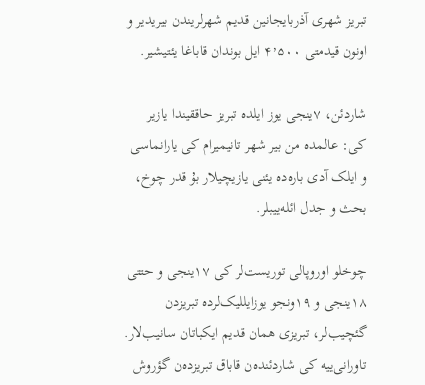تبریز شهری آذربایجانین قدیم شهرلریندن بیریدیر و اونون قیدمتی ۴٬۵۰۰ ایل بوندان قاباغا یئتیشیر.

شاردئن، ۷ینجی یوز ایلده تبریز حاققیندا یازیر کی: عالمده من بیر شهر تانیمیرام کی یارانماسی و ایلک آدی باره‌ده یئنی یازیچیلار بۇ قدر چوخ، بحث و جدل ائله‌ییبلر.

چوخلو اوروپالی توریست‌لر کی ۱۷ینجی و حتتی ۱۸ینجی و ۱۹ونجو یوزایللیک‌لرده تبریزدن گئچیب‌لر، تبریزی همان قدیم ایکباتان سانیب‌لار. تاورانی‌ییه کی شاردئنده‌ن قاباق تبریزده‌ن گؤروش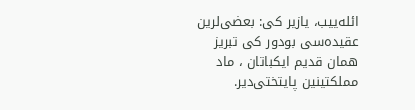ائله‌ییب، یازیر کی: بعضی‌لرین عقیده‌سی بودور کی تبریز همان قدیم ایکباتان ، ماد مملکتینین پایتختی‌دیر.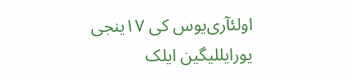اولئآری‌یوس کی ۱۷ینجی یورایللیگین ایلک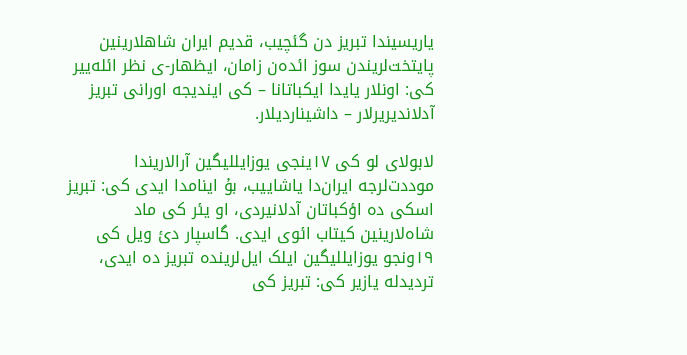یاریسیندا تبریز دن گئچیب، قدیم ایران شاهلارینین پایتخت‌لریندن سوز ائده‌ن زامان، ایظهار-ی نظر ائله‌يیر کی: اونلار یایدا ایکباتانا – کی ایندیجه اورانی تبریز آدلاندیریرلار – داشیناردیلار.

لابولای لو کی ۱۷ینجی یوزایللیگین آرالاریندا موددت‌لرجه ایران‌دا یاشاییب، بۇ اینامدا ایدی کی: تبریز اسکی ده اؤکباتان آدلانیردی، او یئر کی ماد شاه‌لارینین کیتاب ائوی ایدی. گاسپار دئ ويل کی ۱۹ونجو یوزایللیگین ایلک ایل‌لرینده تبریز ده ایدی، تردیدله یازیر کی: تبریز کی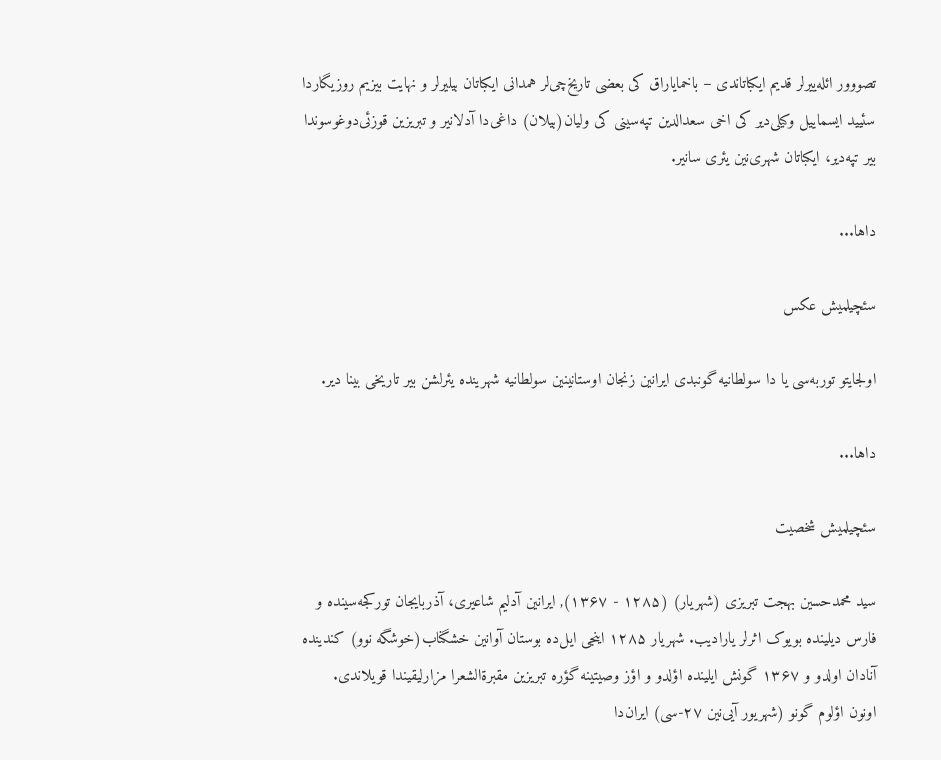تصووور ائله‌ییرلر قدیم ایکباتاندی – باخمایاراق کی بعضی تاریخ‌چی‌لر همدانی ایکباتان بیلیرلر و نهایت بیزیم روزیگاردا سئیید ایسماییل وکیلی‌دیر کی اخی سعدالدین تپه‌سینی کی ولیان(بیلان) داغی‌دا آدلانیر و تبریزین قوزئی‌دوغوسوندا بیر تپه‌دیر، ایکباتان شهری‌نین یئری سانیر.

داها...

سئچیلمیش عکس

اولجایتو توربه‌سی یا دا سولطانیه گونبدی ایرانین زنجان اوستانینین سولطانیه شهرینده یئرلشن بیر تاریخی بینا دیر.

داها...

سئچیلمیش شخصیت

سید محمدحسین بهجت تبریزی (شهریار) (۱۲۸۵ - ۱۳۶۷), ایرانین آدلیم شاعیری، آذربایجان تورکجه‌سینده و فارس دیلینده بویوک اثرلر یارادیب. شهریار ۱۲۸۵ اینجی ایل‌ده بوستان آوانین خشگناب(خوشگه نوو) کندینده آنادان اولدو و ۱۳۶۷ گونش ایلینده اؤلدو و اؤز وصیتینه گؤره تبریزین مقبرةالشعرا مزارلیقیندا قویلاندی. اونون اؤلوم گونو (شهریور آیی‌نین ۲۷-سی) ایران‌دا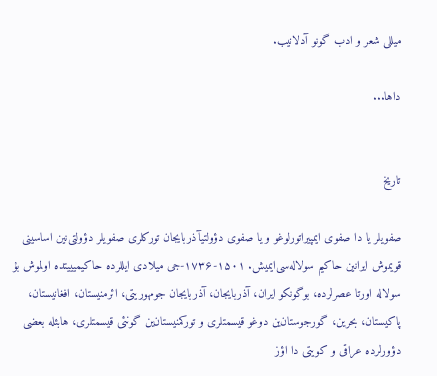میللی شعر و ادب گونو آدلانیب.

داها...


تاریخ

صفویلر یا دا صفوی ایمپیراتورلوغو و یا صفوی دؤولتیآذربایجان تورکلری صفویلر دؤولتی‌نین اساسینی قویموش ایرانین حاکیم سولاله‌سی‌ایمیش. ۱۵۰۱-۱۷۳۶-جی میلادی ایللرده حاکیمیییتده اولموش بۇ سولاله اورتا عصرلرده، بوگونکو ایران، آذربایجان، آذربایجان جومهوریتی، ائرمنیستان، افغانیستان، پاکیستان، بحرین، گورجوستان‌ین دوغو قیسمتلری و تورکمنیستان‌ین گونئی قیسمتلری، هابئله بعضی دؤورلرده عراقی و کویتی دا اؤز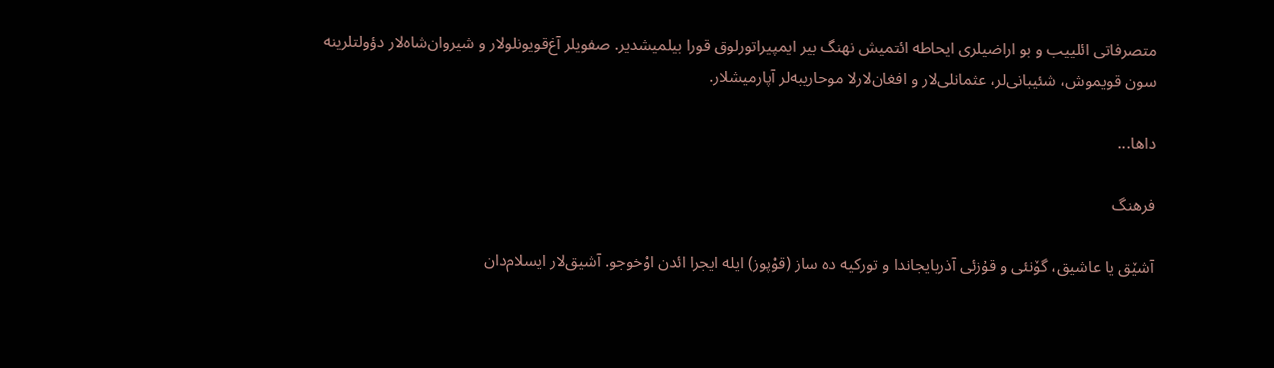متصرفاتی ائلییب و بو اراضیلری ایحاطه ائتمیش نهنگ بیر ایمپیراتورلوق قورا بیلمیشدیر. صفویلر آغ‌قویونلولار و شیروان‌شاه‌لار دؤولتلرینه سون قویموش، شئیبانی‌لر، عثمانلی‌لار و افغان‌لارلا موحاریبه‌لر آپارمیشلار.

داها...

فرهنگ

آشێق یا عاشیق، گۆنئی و قۇزئی آذربایجاندا و تورکیه ده ساز (قوْپوز) ایله ایجرا ائدن اوْخوجو. آشیق‌لار ایسلام‌دان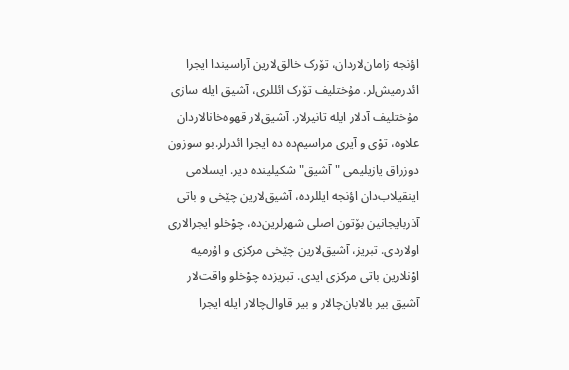اؤنجه زامان‌لاردان، تۆرک خالق‌لارین آراسیندا ایجرا ائدرمیش‌لر. مۇختلیف تۆرک ائللری، آشیق ایله سازی مۇختلیف آدلار ایله تانیرلار. آشیق‌لار قهوه‌خانالاردان علاوه، توْی و آیری مراسیم‌ده ده ایجرا ائدرلر.بو سوزون دوزراق یازیلیمی "آشیق" شکیلینده دیر. ایسلامی اینقیلاب‌دان اؤنجه ایللرده، آشیق‌لارین چێخی و باتی آذربایجانین بۆتون اصلی شهرلرین‌ده، چوْخلو ایجرالاری اولاردی. تبریز، آشیق‌لارین چێخی مرکزی و اۇرمیه اوْنلارین باتی مرکزی ایدی. تبریزده چوْخلو واقت‌لار آشیق بیر بالابان‌چالار و بیر قاوال‌چالار ایله ایجرا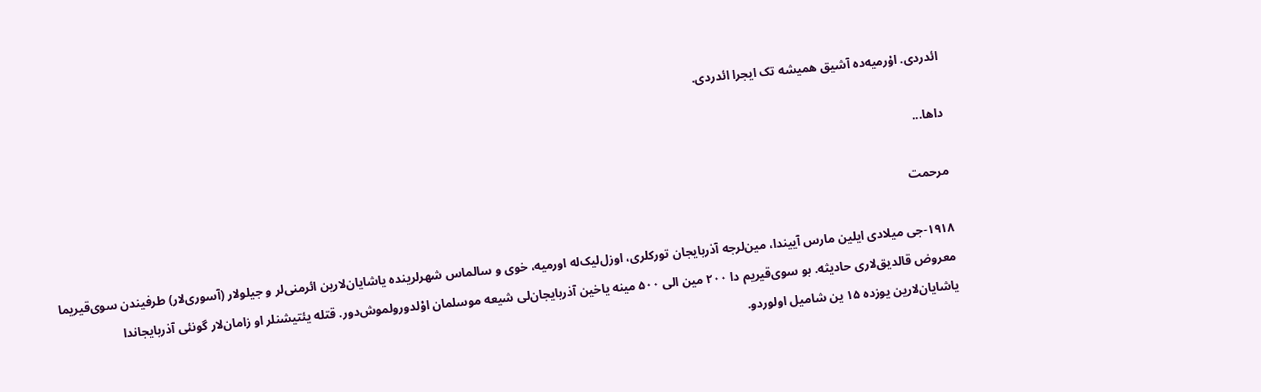ائدردی. اۇرمیه‌ده آشیق همیشه تک ایجرا ائدردی.

داها...

مرحمت

۱۹۱۸-جی میلادی ایلین مارس آییندا، مین‌لرجه آذربایجان تورکلری، اوزل‌لیک‌له اورمیه، خوی و سالماس شهرلرینده یاشایان‌لارین ائرمنی‌لر و جیلولار (آسوری‌لار) طرفیندن سوی‌قیریما معروض قالدیق‌لاری حادیثه. بو سوی‌قیریم دا ۲۰۰ مین الی ۵۰۰ مینه یاخین آذربایجان‌لی شیعه موسلمان اوْلدورولموش‌دور. قتله یئتیشنلر او زامان‌لار گونئی آذربایجاندا یاشایان‌لارین یوزده ۱۵ ین شامیل اولوردو.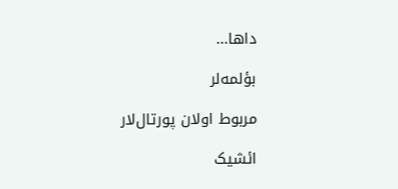داها...

بؤلمه‌لر

مربوط اولان پورتال‌لار

ائشیک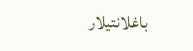باغلانتیلار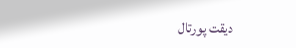دیقت پورتال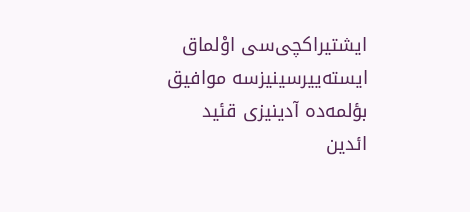ایشتیراکچی‌سی اوْلماق ایسته‌يیرسینیزسه موافیق بؤلمه‌ده آدینیزی قئيد ائدین